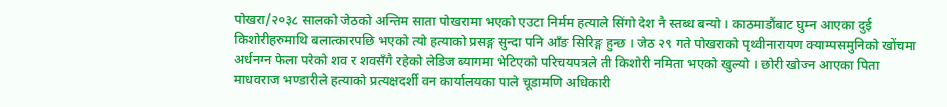पोखरा/२०३८ सालको जेठको अन्तिम साता पोखरामा भएको एउटा निर्मम हत्याले सिंगो देश नै स्तब्ध बन्यो । काठमाडौंबाट घुम्न आएका दुई किशोरीहरुमाथि बलात्कारपछि भएको त्यो हत्याको प्रसङ्ग सुन्दा पनि आँङ सिरिङ्ग हुन्छ । जेठ २९ गते पोखराको पृथ्वीनारायण क्याम्पसमुनिको खोंचमा अर्धनग्न फेला परेको शव र शवसँगै रहेको लेडिज ब्यागमा भेटिएको परिचयपत्रले ती किशोरी नमिता भएको खुल्यो । छोरी खोज्न आएका पिता माधवराज भण्डारीले हत्याको प्रत्यक्षदर्शी वन कार्यालयका पाले चूडामणि अधिकारी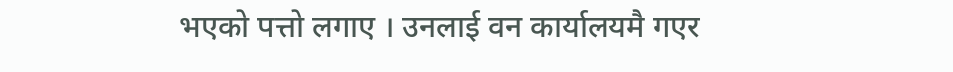भएको पत्तो लगाए । उनलाई वन कार्यालयमै गएर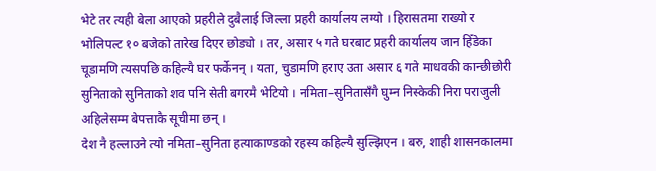भेटे तर त्यही बेला आएको प्रहरीले दुबैलाई जिल्ला प्रहरी कार्यालय लग्यो । हिरासतमा राख्यो र भोलिपल्ट १० बजेको तारेख दिएर छोड्यो । तर, असार ५ गते घरबाट प्रहरी कार्यालय जान हिँडेका चूडामणि त्यसपछि कहिल्यै घर फर्केनन् । यता, चुडामणि हराए उता असार ६ गते माधवकी कान्छीछोरी सुनिताको सुनिताको शव पनि सेती बगरमै भेटियो । नमिता–सुनितासँगै घुम्न निस्केकी निरा पराजुली अहिलेसम्म बेपत्ताकै सूचीमा छन् ।
देश नै हल्लाउने त्यो नमिता–सुनिता हत्याकाण्डको रहस्य कहिल्यै सुल्झिएन । बरु, शाही शासनकालमा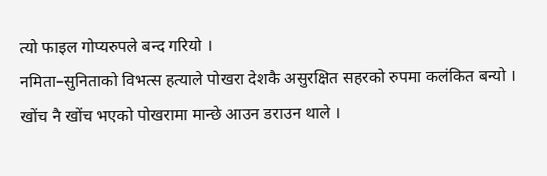त्यो फाइल गोप्यरुपले बन्द गरियो ।
नमिता–सुनिताको विभत्स हत्याले पोखरा देशकै असुरक्षित सहरको रुपमा कलंकित बन्यो । खोंच नै खोंच भएको पोखरामा मान्छे आउन डराउन थाले ।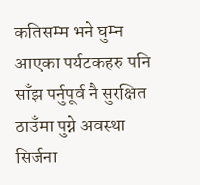कतिसम्म भने घुम्न आएका पर्यटकहरु पनि साँझ पर्नुपूर्व नै सुरक्षित ठाउँमा पुग्ने अवस्था सिर्जना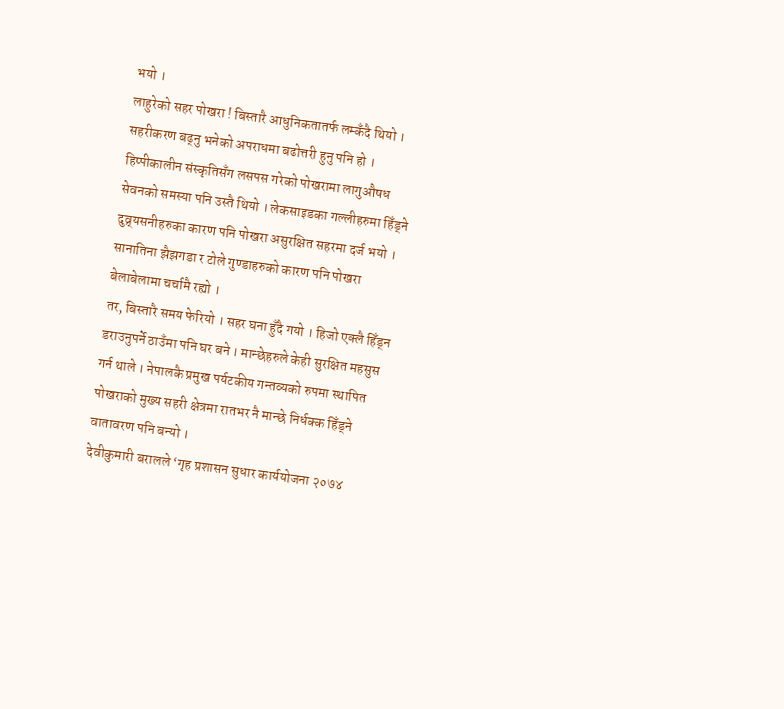भयो ।
लाहुरेको सहर पोखरा ! बिस्तारै आधुनिकतातर्फ लम्कँदै थियो । सहरीकरण बढ्नु भनेको अपराधमा बढोत्तरी हुनु पनि हो । हिप्पीकालीन संस्कृतिसँग लसपस गरेको पोखरामा लागुऔषध सेवनको समस्या पनि उस्तै थियो । लेकसाइडका गल्लीहरुमा हिँड्ने दुव्र्यसनीहरुका कारण पनि पोखरा असुरक्षित सहरमा दर्ज भयो । सानातिना झैझगडा र टोले गुण्डाहरुको कारण पनि पोखरा बेलाबेलामा चर्चामै रह्यो ।
तर, बिस्तारै समय फेरियो । सहर घना हुँदै गयो । हिजो एक्लै हिँड्न डराउनुपर्ने ठाउँमा पनि घर बने । मान्छेहरुले केही सुरक्षित महसुस गर्न थाले । नेपालकै प्रमुख पर्यटकीय गन्तव्यको रुपमा स्थापित पोखराको मुख्य सहरी क्षेत्रमा रातभर नै मान्छे निर्धक्क हिँड्ने वातावरण पनि बन्यो ।
देवीकुमारी बरालले ‘गृह प्रशासन सुधार कार्ययोजना २०७४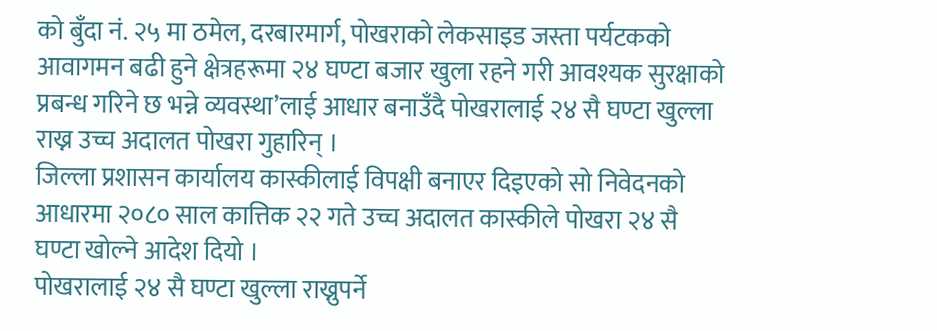को बुँदा नं. २५ मा ठमेल, दरबारमार्ग, पोखराको लेकसाइड जस्ता पर्यटकको आवागमन बढी हुने क्षेत्रहरूमा २४ घण्टा बजार खुला रहने गरी आवश्यक सुरक्षाको प्रबन्ध गरिने छ भन्ने व्यवस्था’लाई आधार बनाउँदै पोखरालाई २४ सै घण्टा खुल्ला राख्न उच्च अदालत पोखरा गुहारिन् ।
जिल्ला प्रशासन कार्यालय कास्कीलाई विपक्षी बनाएर दिइएको सो निवेदनको आधारमा २०८० साल कात्तिक २२ गते उच्च अदालत कास्कीले पोखरा २४ सै घण्टा खोल्ने आदेश दियो ।
पोखरालाई २४ सै घण्टा खुल्ला राख्नुपर्ने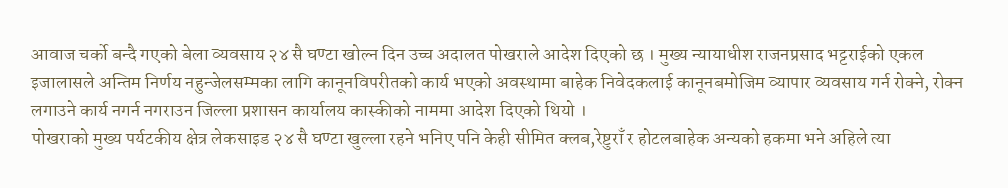आवाज चर्को बन्दै गएको बेला व्यवसाय २४ सै घण्टा खोल्न दिन उच्च अदालत पोखराले आदेश दिएको छ । मुख्य न्यायाधीश राजनप्रसाद भट्टराईको एकल इजालासले अन्तिम निर्णय नहुन्जेलसम्मका लागि कानूनविपरीतको कार्य भएको अवस्थामा बाहेक निवेदकलाई कानूनबमोजिम व्यापार व्यवसाय गर्न रोक्ने, रोक्न लगाउने कार्य नगर्न नगराउन जिल्ला प्रशासन कार्यालय कास्कीको नाममा आदेश दिएको थियो ।
पोखराको मुख्य पर्यटकीय क्षेत्र लेकसाइड २४ सै घण्टा खुल्ला रहने भनिए पनि केही सीमित क्लब,रेष्टुराँ र होटलबाहेक अन्यको हकमा भने अहिले त्या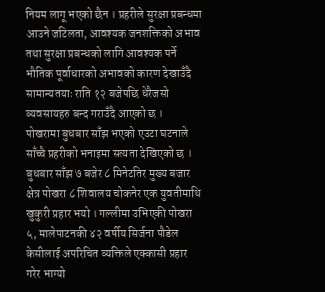नियम लागू भएको छैन । प्रहरीले सुरक्षा प्रबन्धमा आउने जटिलता, आवश्यक जनशक्तिको अभाव तथा सुरक्षा प्रबन्धको लागि आवश्यक पर्ने भौतिक पूर्वाधारको अभावको कारण देखाउँदै सामान्यतयाः राति १२ बजेपछि धेरैजसो व्यवसायहरु बन्द गराउँदै आएको छ ।
पोखरामा बुधबार साँझ भएको एउटा घटनाले साँच्चै प्रहरीको भनाइमा सत्यता देखिएको छ ।
बुधबार साँझ ७ बजेर ८ मिनेटतिर मुख्य बजार क्षेत्र पोखरा ८ शिवालय चोकनेर एक युवतीमाथि खुकुरी प्रहार भयो । गल्लीमा उभिएकी पोखरा ५, मालेपाटनकी ४२ वर्षीय सिर्जना पौडेल केसीलाई अपरिचित व्यक्तिले एक्कासी प्रहार गरेर भाग्यो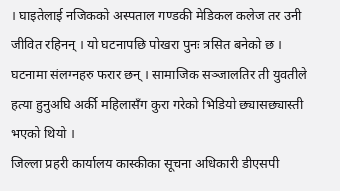। घाइतेलाई नजिकको अस्पताल गण्डकी मेडिकल कलेज तर उनी जीवित रहिनन् । यो घटनापछि पोखरा पुनः त्रसित बनेको छ । घटनामा संलग्नहरु फरार छन् । सामाजिक सञ्जालतिर ती युवतीले हत्या हुनुअघि अर्की महिलासँग कुरा गरेको भिडियो छ्यासछ्यास्ती भएको थियो ।
जिल्ला प्रहरी कार्यालय कास्कीका सूचना अधिकारी डीएसपी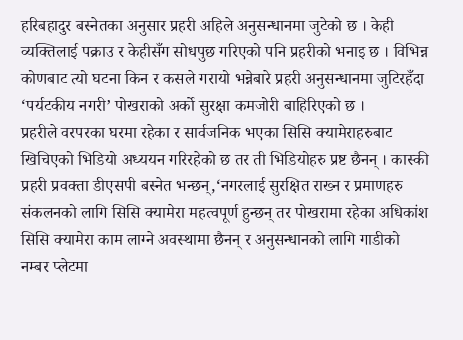हरिबहादुर बस्नेतका अनुसार प्रहरी अहिले अनुसन्धानमा जुटेको छ । केही व्यक्तिलाई पक्राउ र केहीसँग सोधपुछ गरिएको पनि प्रहरीको भनाइ छ । विभिन्न कोणबाट त्यो घटना किन र कसले गरायो भन्नेबारे प्रहरी अनुसन्धानमा जुटिरहँदा ‘पर्यटकीय नगरी’ पोखराको अर्को सुरक्षा कमजोरी बाहिरिएको छ ।
प्रहरीले वरपरका घरमा रहेका र सार्वजनिक भएका सिसि क्यामेराहरुबाट खिचिएको भिडियो अध्ययन गरिरहेको छ तर ती भिडियोहरु प्रष्ट छैनन् । कास्की प्रहरी प्रवक्ता डीएसपी बस्नेत भन्छन्,‘नगरलाई सुरक्षित राख्न र प्रमाणहरु संकलनको लागि सिसि क्यामेरा महत्वपूर्ण हुन्छन् तर पोखरामा रहेका अधिकांश सिसि क्यामेरा काम लाग्ने अवस्थामा छैनन् र अनुसन्धानको लागि गाडीको नम्बर प्लेटमा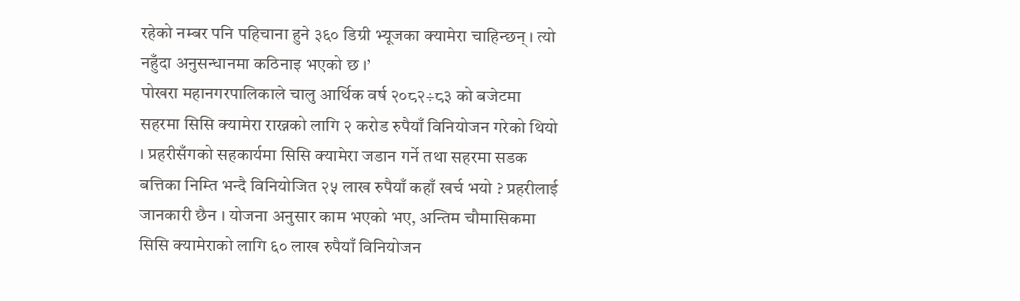रहेको नम्बर पनि पहिचाना हुने ३६० डिग्री भ्यूजका क्यामेरा चाहिन्छन् । त्यो नहुँदा अनुसन्धानमा कठिनाइ भएको छ ।’
पोखरा महानगरपालिकाले चालु आर्थिक वर्ष २०८२÷८३ को बजेटमा सहरमा सिसि क्यामेरा राख्नको लागि २ करोड रुपैयाँ विनियोजन गरेको थियो । प्रहरीसँगको सहकार्यमा सिसि क्यामेरा जडान गर्ने तथा सहरमा सडक बत्तिका निम्ति भन्दै विनियोजित २५ लाख रुपैयाँ कहाँ खर्च भयो ? प्रहरीलाई जानकारी छैन । योजना अनुसार काम भएको भए, अन्तिम चौमासिकमा सिसि क्यामेराको लागि ६० लाख रुपैयाँ विनियोजन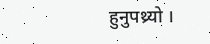हुनुपथ्र्यो ।